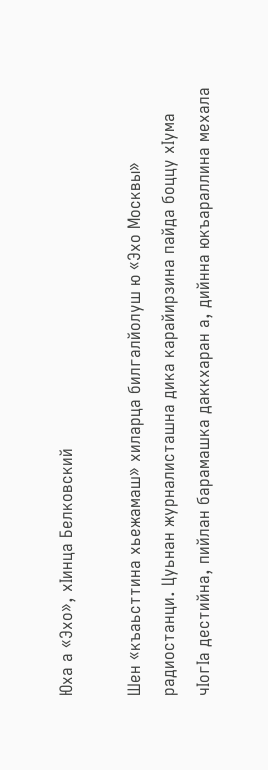Юха а «Эхо», хIинца Белковский

Шен «къаьсттина хьежамаш» хиларца билгалйолуш ю «Эхо Москвы» радиостанци. Цуьнан журналисташна дика карайирзина пайда боццу хIума чIогIа дестийна, пийлан барамашка даккхаран а, дийнна юкъараллина мехала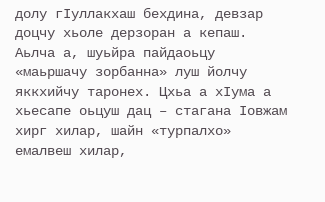долу гIуллакхаш бехдина, девзар доцчу хьоле дерзоран а кепаш. Аьлча а, шуьйра пайдаоьцу «маьршачу зорбанна» луш йолчу яккхийчу таронех. Цхьа а хIума а хьесапе оьцуш дац – стагана Iовжам хирг хилар, шайн «турпалхо» емалвеш хилар,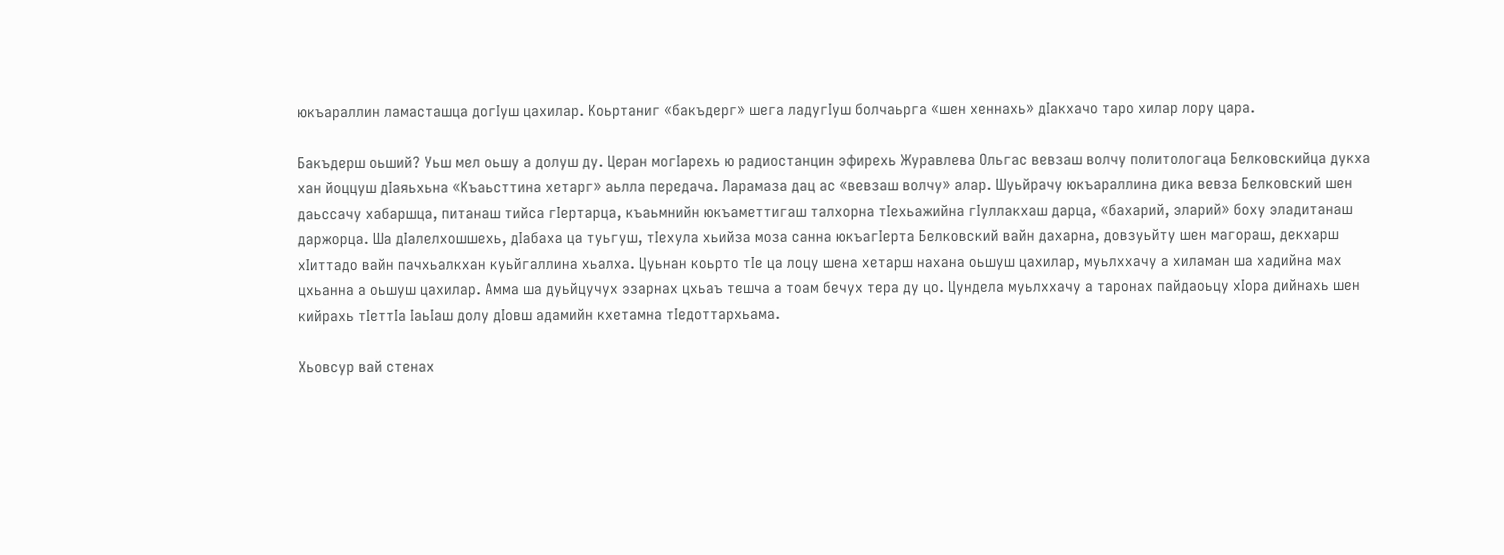юкъараллин ламасташца догIуш цахилар. Коьртаниг «бакъдерг» шега ладугIуш болчаьрга «шен хеннахь» дIакхачо таро хилар лору цара.

Бакъдерш оьший? Уьш мел оьшу а долуш ду. Церан могIарехь ю радиостанцин эфирехь Журавлева Ольгас вевзаш волчу политологаца Белковскийца дукха хан йоццуш дIаяьхьна «Къаьсттина хетарг» аьлла передача. Ларамаза дац ас «вевзаш волчу» алар. Шуьйрачу юкъараллина дика вевза Белковский шен даьссачу хабаршца, питанаш тийса гIертарца, къаьмнийн юкъаметтигаш талхорна тIехьажийна гIуллакхаш дарца, «бахарий, эларий» боху эладитанаш даржорца. Ша дIалелхошшехь, дIабаха ца туьгуш, тIехула хьийза моза санна юкъагIерта Белковский вайн дахарна, довзуьйту шен магораш, декхарш хIиттадо вайн пачхьалкхан куьйгаллина хьалха. Цуьнан коьрто тIе ца лоцу шена хетарш нахана оьшуш цахилар, муьлххачу а хиламан ша хадийна мах цхьанна а оьшуш цахилар. Амма ша дуьйцучух эзарнах цхьаъ тешча а тоам бечух тера ду цо. Цундела муьлххачу а таронах пайдаоьцу хIора дийнахь шен кийрахь тIеттIа IаьIаш долу дIовш адамийн кхетамна тIедоттархьама.

Хьовсур вай стенах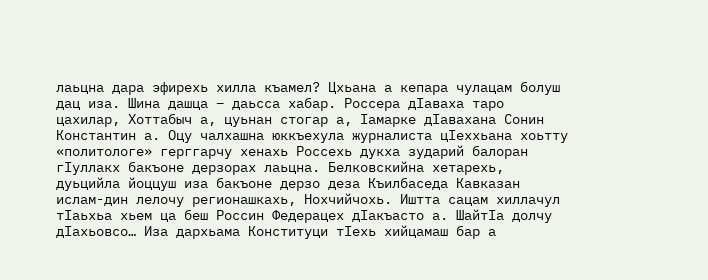лаьцна дара эфирехь хилла къамел? Цхьана а кепара чулацам болуш дац иза. Шина дашца – даьсса хабар. Россера дIаваха таро цахилар, Хоттабыч а, цуьнан стогар а, Iамарке дIавахана Сонин Константин а. Оцу чалхашна юккъехула журналиста цIеххьана хоьтту «политологе» герггарчу хенахь Россехь дукха зударий балоран гIуллакх бакъоне дерзорах лаьцна. Белковскийна хетарехь, дуьцийла йоццуш иза бакъоне дерзо деза Къилбаседа Кавказан ислам-дин лелочу регионашкахь, Нохчийчохь. Иштта сацам хиллачул тIаьхьа хьем ца беш Россин Федерацех дIакъасто а. ШайтIа долчу дIахьовсо… Иза дархьама Конституци тIехь хийцамаш бар а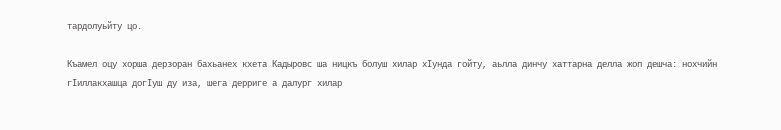тардолуьйту цо.

Къамел оцу хорша дерзоран бахьанех кхета Кадыровс ша ницкъ болуш хилар хIунда гойту, аьлла динчу хаттарна делла жоп дешча: нохчийн гIиллакхашца догIуш ду иза, шега дерриге а далург хилар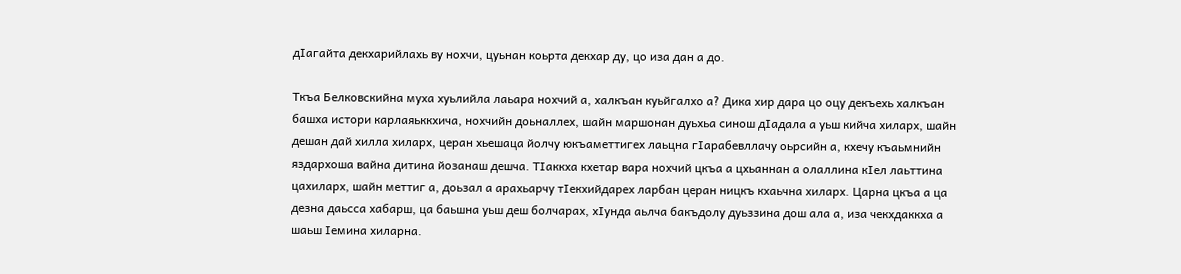дIагайта декхарийлахь ву нохчи, цуьнан коьрта декхар ду, цо иза дан а до.

Ткъа Белковскийна муха хуьлийла лаьара нохчий а, халкъан куьйгалхо а? Дика хир дара цо оцу декъехь халкъан башха истори карлаяьккхича, нохчийн доьналлех, шайн маршонан дуьхьа синош дIадала а уьш кийча хиларх, шайн дешан дай хилла хиларх, церан хьешаца йолчу юкъаметтигех лаьцна гIарабевллачу оьрсийн а, кхечу къаьмнийн яздархоша вайна дитина йозанаш дешча. ТIаккха кхетар вара нохчий цкъа а цхьаннан а олаллина кIел лаьттина цахиларх, шайн меттиг а, доьзал а арахьарчу тIекхийдарех ларбан церан ницкъ кхаьчна хиларх. Царна цкъа а ца дезна даьсса хабарш, ца баьшна уьш деш болчарах, хIунда аьлча бакъдолу дуьззина дош ала а, иза чекхдаккха а шаьш Iемина хиларна.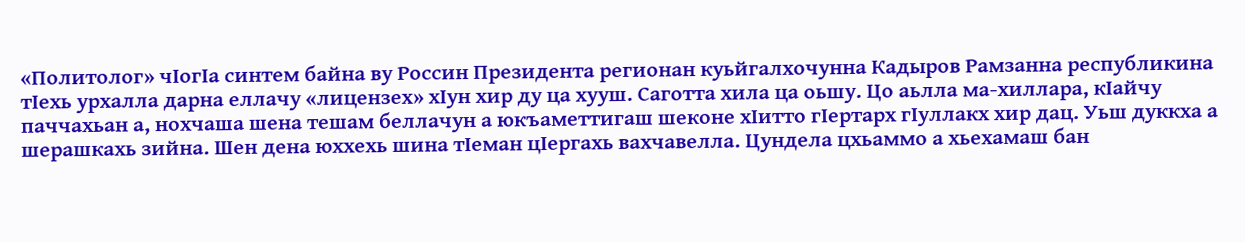«Политолог» чIогIа синтем байна ву Россин Президента регионан куьйгалхочунна Кадыров Рамзанна республикина тIехь урхалла дарна еллачу «лицензех» хIун хир ду ца хууш. Саготта хила ца оьшу. Цо аьлла ма-хиллара, кIайчу паччахьан а, нохчаша шена тешам беллачун а юкъаметтигаш шеконе хIитто гIертарх гIуллакх хир дац. Уьш дуккха а шерашкахь зийна. Шен дена юххехь шина тIеман цIергахь вахчавелла. Цундела цхьаммо а хьехамаш бан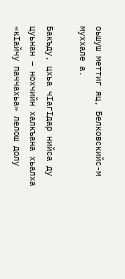оьшуш меттиг яц, Белковскийс-м муххале а.

Бакъду, цхьа чIагIдар нийса ду цуьнан – нохчийн халкъана хьалха «кIайчу паччахьа» лелош долу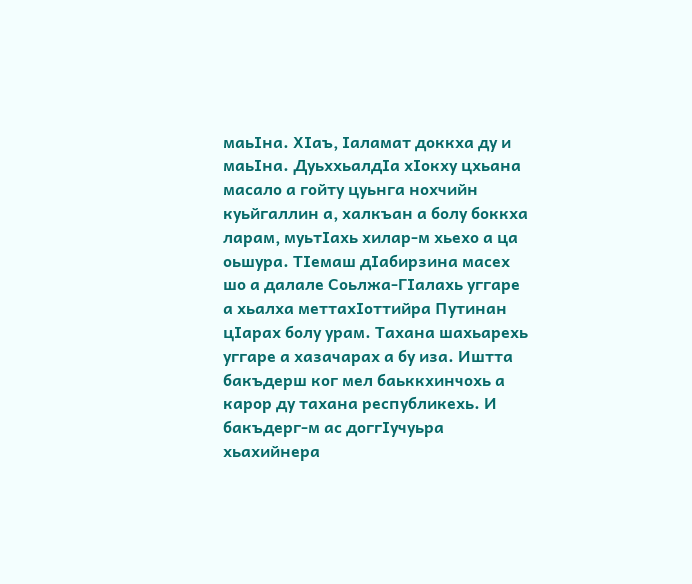маьIна. ХIаъ, Iаламат доккха ду и маьIна. ДуьххьалдIа хIокху цхьана масало а гойту цуьнга нохчийн куьйгаллин а, халкъан а болу боккха ларам, муьтIахь хилар-м хьехо а ца оьшура. ТIемаш дIабирзина масех шо а далале Соьлжа-ГIалахь уггаре а хьалха меттахIоттийра Путинан цIарах болу урам. Тахана шахьарехь уггаре а хазачарах а бу иза. Иштта бакъдерш ког мел баьккхинчохь а карор ду тахана республикехь. И бакъдерг-м ас доггIучуьра хьахийнера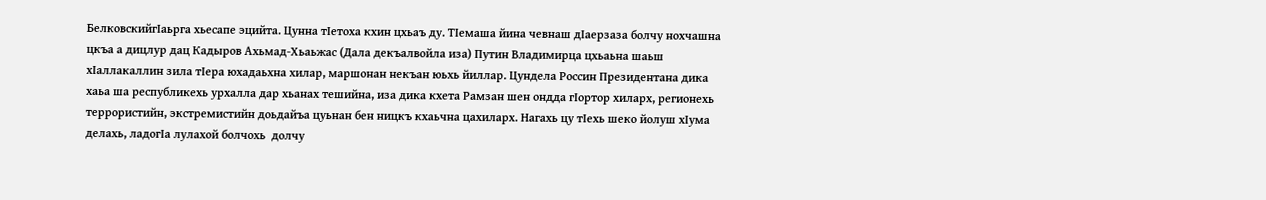БелковскийгIаьрга хьесапе эцийта. Цунна тIетоха кхин цхьаъ ду. ТIемаша йина чевнаш дIаерзаза болчу нохчашна цкъа а дицлур дац Кадыров Ахьмад-Хьаьжас (Дала декъалвойла иза) Путин Владимирца цхьаьна шаьш хIаллакаллин зила тIера юхадаьхна хилар, маршонан некъан юьхь йиллар. Цундела Россин Президентана дика хаьа ша республикехь урхалла дар хьанах тешийна, иза дика кхета Рамзан шен ондда гIортор хиларх, регионехь террористийн, экстремистийн доьдайъа цуьнан бен ницкъ кхаьчна цахиларх. Нагахь цу тIехь шеко йолуш хIума делахь, ладогIа лулахой болчохь  долчу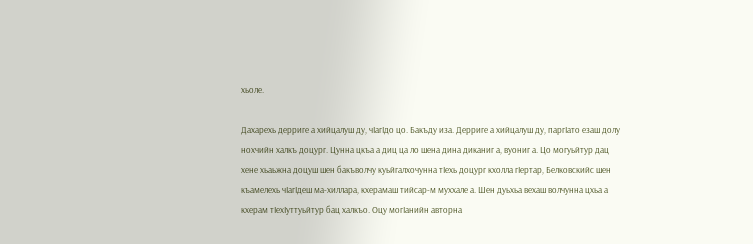хьоле.

Дахарехь дерриге а хийцалуш ду, чIагIдо цо. Бакъду иза. Дерриге а хийцалуш ду, паргIато езаш долу нохчийн халкъ доцург. Цунна цкъа а диц ца ло шена дина диканиг а, вуониг а. Цо могуьйтур дац хене хьаьжна доцуш шен бакъволчу куьйгалхочунна тIехь доцург кхолла гIертар, Белковскийс шен къамелехь чIагIдеш ма-хиллара, кхерамаш тийсар-м муххале а. Шен дуьхьа вехаш волчунна цхьа а кхерам тIехIуттуьйтур бац халкъо. Оцу могIанийн авторна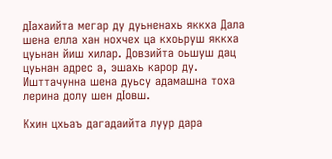дIахаийта мегар ду дуьненахь яккха Дала шена елла хан нохчех ца кхоьруш яккха цуьнан йиш хилар. Довзийта оьшуш дац цуьнан адрес а, эшахь карор ду. Ишттачунна шена дуьсу адамашна тоха лерина долу шен дIовш.

Кхин цхьаъ дагадаийта луур дара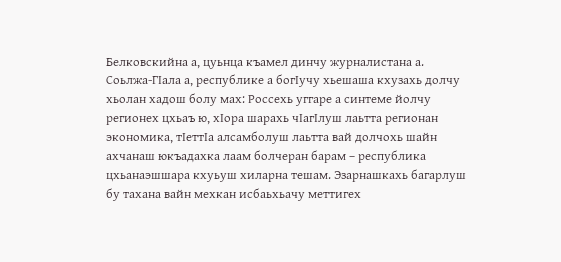Белковскийна а, цуьнца къамел динчу журналистана а. Соьлжа-ГIала а, республике а богIучу хьешаша кхузахь долчу хьолан хадош болу мах: Россехь уггаре а синтеме йолчу регионех цхьаъ ю, хIора шарахь чIагIлуш лаьтта регионан экономика, тIеттIа алсамболуш лаьтта вай долчохь шайн ахчанаш юкъадахка лаам болчеран барам – республика цхьанаэшшара кхуьуш хиларна тешам. Эзарнашкахь багарлуш бу тахана вайн мехкан исбаьхьачу меттигех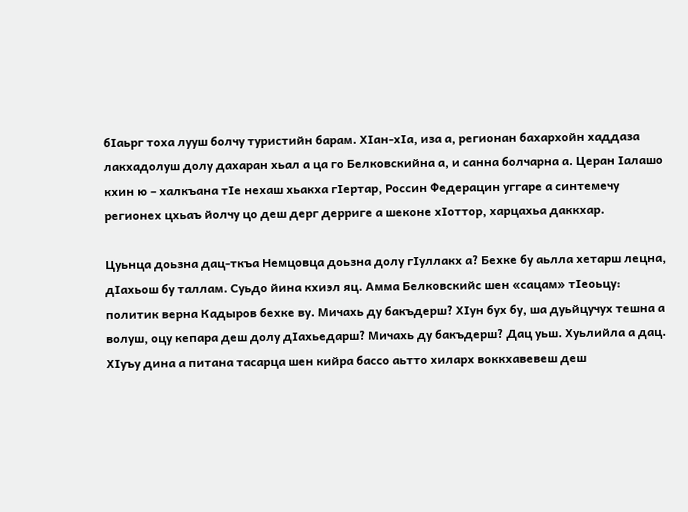бIаьрг тоха лууш болчу туристийн барам. ХIан-хIа, иза а, регионан бахархойн хаддаза лакхадолуш долу дахаран хьал а ца го Белковскийна а, и санна болчарна а. Церан Iалашо кхин ю – халкъана тIе нехаш хьакха гIертар, Россин Федерацин уггаре а синтемечу регионех цхьаъ йолчу цо деш дерг дерриге а шеконе хIоттор, харцахьа даккхар.

Цуьнца доьзна дац-ткъа Немцовца доьзна долу гIуллакх а? Бехке бу аьлла хетарш лецна, дIахьош бу таллам. Суьдо йина кхиэл яц. Амма Белковскийс шен «сацам» тIеоьцу: политик верна Кадыров бехке ву. Мичахь ду бакъдерш? ХIун бух бу, ша дуьйцучух тешна а волуш, оцу кепара деш долу дIахьедарш? Мичахь ду бакъдерш? Дац уьш. Хуьлийла а дац. ХIуъу дина а питана тасарца шен кийра бассо аьтто хиларх воккхавевеш деш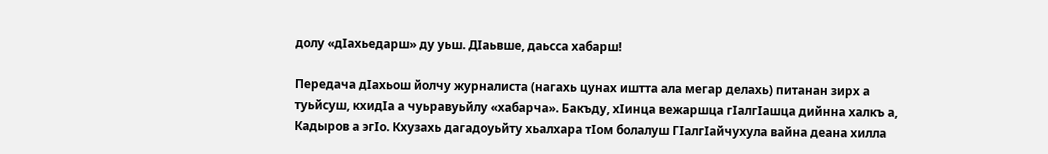долу «дIахьедарш» ду уьш. ДIаьвше, даьсса хабарш!

Передача дIахьош йолчу журналиста (нагахь цунах иштта ала мегар делахь) питанан зирх а туьйсуш, кхидIа а чуьравуьйлу «хабарча». Бакъду, хIинца вежаршца гIалгIашца дийнна халкъ а, Кадыров а эгIо. Кхузахь дагадоуьйту хьалхара тIом болалуш ГIалгIайчухула вайна деана хилла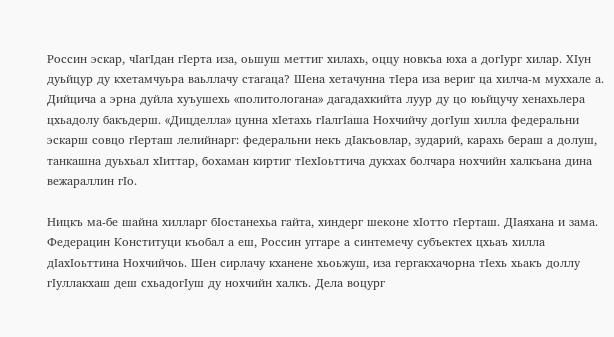Россин эскар, чIагIдан гIерта иза, оьшуш меттиг хилахь, оццу новкъа юха а догIург хилар. ХIун дуьйцур ду кхетамчуьра ваьллачу стагаца? Шена хетачунна тIера иза вериг ца хилча-м муххале а. Дийцича а эрна дуйла хуъушехь «политологана» дагадахкийта луур ду цо юьйцучу хенахьлера цхьадолу бакъдерш. «Дицделла» цунна хIетахь гIалгIаша Нохчийчу догIуш хилла федеральни эскарш совцо гIерташ лелийнарг: федеральни некъ дIакъовлар, зударий, карахь бераш а долуш, танкашна дуьхьал хIиттар, бохаман киртиг тIехIоьттича дукхах болчара нохчийн халкъана дина вежараллин гIо.

Ницкъ ма-бе шайна хилларг бIостанехьа гайта, хиндерг шеконе хIотто гIерташ. ДIаяхана и зама. Федерацин Конституци къобал а еш, Россин уггаре а синтемечу субъектех цхьаъ хилла дIахIоьттина Нохчийчоь. Шен сирлачу кханене хьоьжуш, иза гергакхачорна тIехь хьакъ доллу гIуллакхаш деш схьадогIуш ду нохчийн халкъ. Дела воцург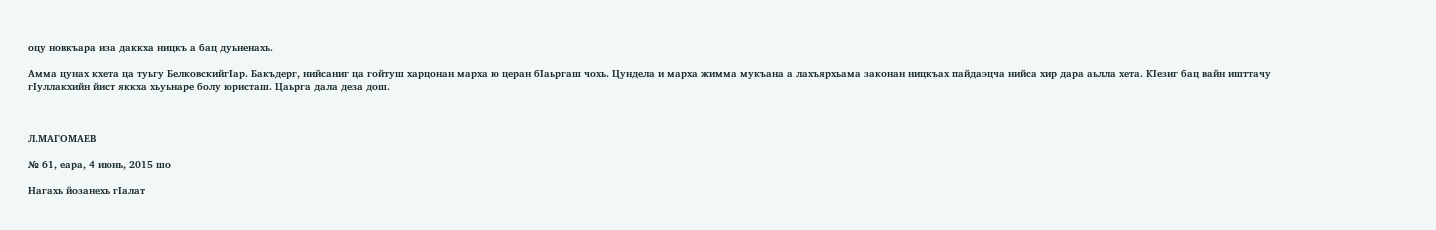оцу новкъара иза даккха ницкъ а бац дуьненахь.

Амма цунах кхета ца туьгу БелковскийгIар. Бакъдерг, нийсаниг ца гойтуш харцонан марха ю церан бIаьргаш чохь. Цундела и марха жимма мукъана а лахъярхьама законан ницкъах пайдаэцча нийса хир дара аьлла хета. КIезиг бац вайн ишттачу гIуллакхийн йист яккха хьуьнаре болу юристаш. Цаьрга дала деза дош.



Л.МАГОМАЕВ

№ 61, еара, 4 июнь, 2015 шо

Нагахь йозанехь гIалат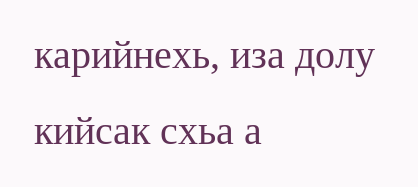карийнехь, иза долу кийсак схьа а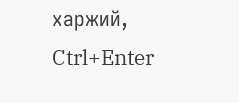харжий, Ctrl+Enter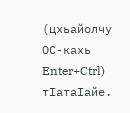(цхьайолчу ОС-кахь Enter+Ctrl) тIатаIайе.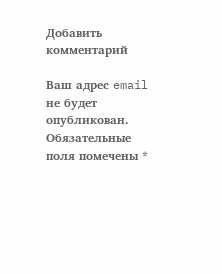Добавить комментарий

Ваш адрес email не будет опубликован. Обязательные поля помечены *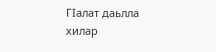ГIалат даьлла хилар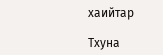хаийтар

Тхуна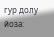гур долу йоза: